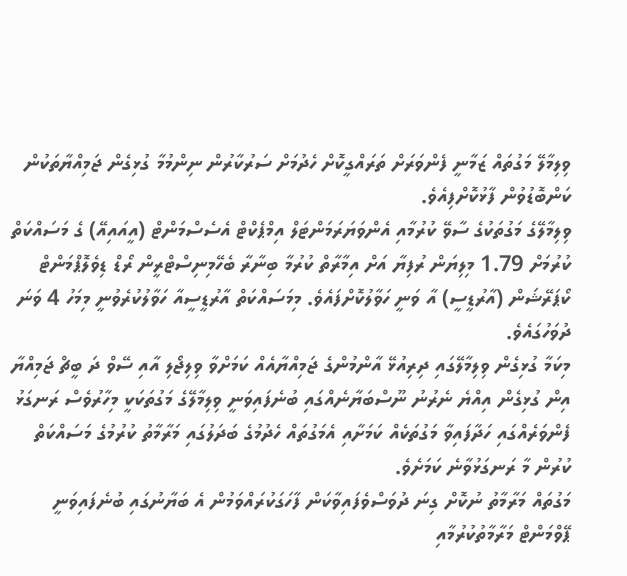ވިލިމާލޭ މަގުތައް ޒަމާނީ ފެންވަރަށް ތަރައްގީކޮށް ހެދުމަށް ސަރުކާރުން ނިންމުމާ ގުޅިގެން ޖަމިއްޔާތަކުން ކަންބޮޑުވުން ފާޅުކޮށްފިއެވެ.
ވިލިމާލޭގެ މަގުތަކުގެ ސާވޭ ކުރުމާއި އެންވަޔަރަމަންޓަލް އިމްޕެކްޓް އެސެސްމަންޓް (އީއައިއޭ) ގެ މަސައްކަތް ކުރުމަށް 1.79 މިލިޔަން ރުފިޔާ އަށް އިމާރާތް ކުރުމާ ބިނާރާ ބެހޭމިނިސްޓްރީން ރޯޑް ޑިވެލޮޕްމަންޓް ކޯޕަރޭޝަން (އާރުޑީސީ) އާ ވަނީ ހަވާލުކޮށްފައެވެ. މިމަސައްކަތް އާރުޑީސީއާ ހަވާލުކުރެވުނީ މިމަހު 4 ވަނަ ދުވަހުގައެވެ.
މިކަމާ ގުޅިގެން ވިލިމާލޭގައި ދިރިއުޅޭ އާންމުންގެ ޖަމިއްޔާއެއް ކަމަށްވާ ވިލިޖޯލި އާއި ސޭވް ދަ ބީޗް ޖަމިއްޔާ އިން ގުޅިގެން އިއްޔެ ނެރުނު ނޫސްބަޔާނެއްގައި ބުނެފައިވަނީ ވިލިމާލޭގެ މަގުތަކަކީ މިހާރުވެސް ރަނގަޅު ފެންވަރެއްގައި ހަދާފައިވާ މަގުތަކެއް ކަމަށާއި އެމަގުތައް ހެދުމުގެ ބަދަލުގައި މަރާމާތު ކުރުމުގެ މަސައްކަތް ކުރުން މާ ރަނގަޅުވާނެ ކަމަށެވެ.
މަގުތައް މަރާމާތު ނުކޮށް ގިނަ ދުވަސްވެފައިވާކަން ފާހަގަކުރައްވަމުން އެ ބަޔާނުގައި ބުނެފައިވަނީ ޕޭވްމަންޓް މަރާމާތުކުރުމާއި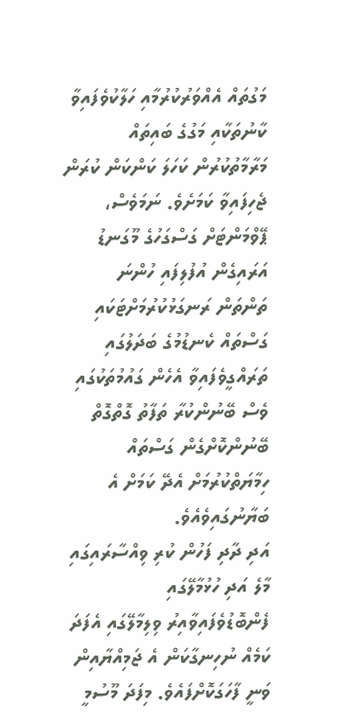މަގުތައް އެއްވަރުކުރުމާއި ހަލާކުވެފައިވާ ކާނުތަކާއި މަގުގެ ބައިތައް މަރާމާތުކުރުން ކަހަލަ ކަންކަން ކުރަން ޖެހިފައިވާ ކަމަށެވެ. ނަމަވެސް، ޕޭވްމަންޓަށް ގަސްގަހުގެ މޫގަނޑު އަރައިގެން އުފުލިފައި ހުންނަ ތަންތަން ރަނގަޅުކުރުމަށްޓަކައި ގަސްތައް ކެނޑުމުގެ ބަދަލުގައި ތަރައްގީވެފައިވާ އެހެން ގައުމުތަކުގައި ވެސް ބޭނުންކުރާ ތަފާތު ގޮތްގޮތް ބޭނުންކޮށްގެން ގަސްތައް ހިމާޔަތްކުރުމަށް އެދޭ ކަމަށް އެ ބަޔާނުގައިވެއެވެ.
އަދި ދާދި ފަހުން ކުރި ވިއްސާރައިގައި މާލެ އަދި ހުޅުމާލޭގައި ފެންބޮޑުވެފައިވާއިރު ވިލިމާލޭގައި އެފަދަ ކަމެއް ނުހިނގާކަން އެ ޖަމިއްޔާއިން ވަނީ ފާހަގަކޮށްފައެވެ. މިފަދަ މޫސުމީ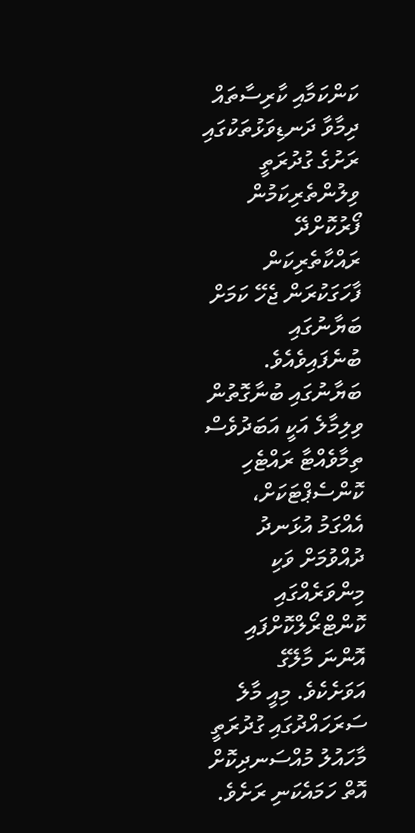ކަންކަމާއި ކާރިސާތައް ދިމާވާ ދަނޑިވަޅުތަކުގައި ރަށުގެ ގުދުރަތީ ވިލުންތެރިކަމުން ފޯރުކޮށްދޭ ރައްކާތެރިކަން ފާހަގަކުރަން ޖެހޭ ކަމަށް ބަޔާނުގައި ބުނެފައިވެއެވެ.
ބަޔާނުގައި ބުނާގޮތުން ވިލިމާލެ އަކީ އަބަދުވެސް ތިމާވެއްޓާ ރައްޓެހި ކޮންސެޕްޓަކަށް، އެއްގަމު އުޅަނދު ދުއްވުމަށް ވަކި މިންވަރެއްގައި ކޮންޓްރޯލްކޮށްފައި އޮންނަ މާލޭގެ އަވަށެކެވެ. މިއީ މާލެ ސަރަހައްދުގައި ގުދުރަތީ މާހައުލު މުއްސަނދިކޮށް އޮތް ހަމައެކަނި ރަށެވެ.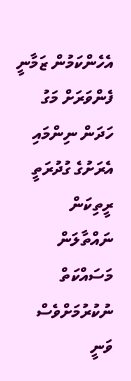އެހެންކަމުން ޒަމާނީ ފެންވަރަށް މަގު ހަދަން ނިންމައި އެރަށުގެ ގުދުރަތީ ރީތިކަން ނައްތާލަން މަސައްކަތް ނުކުރުމަށްވެސް ވަނީ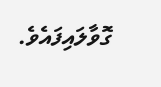ގޮވާލައިފައެވެ.